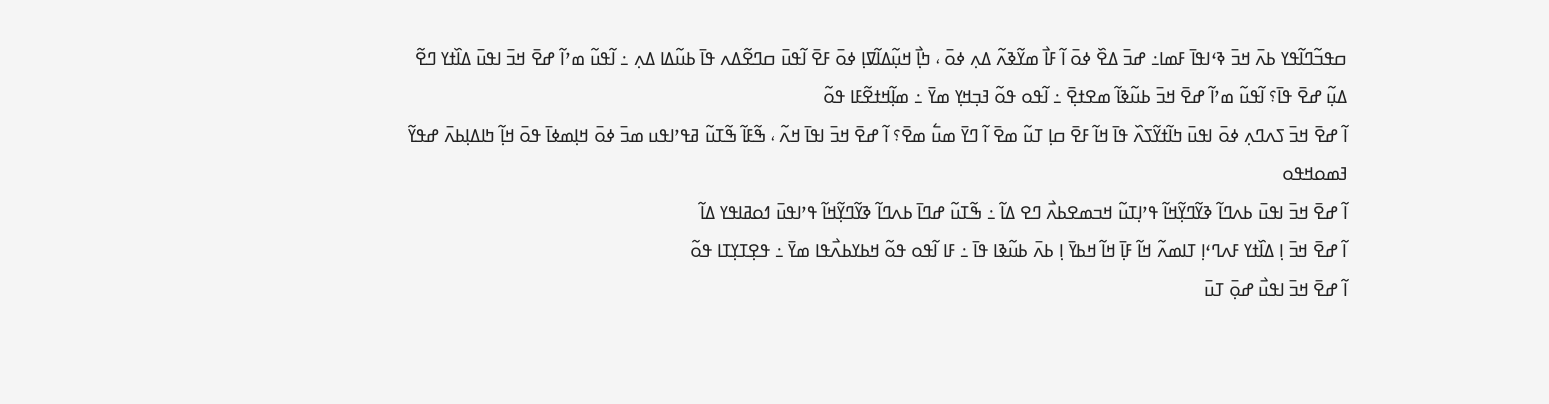ߛߟߏ߬ߣߊ߬ߟߌ ߕߍ߫ ߞߏ߫ ߢߵߊߟߊ߫ ߓߘߊ߸ ߝߏ߫ ߡߐ߰ ߦߋ߫ ߊ߬ ߓߊ߯ ߘߌ߬ߢߍ߬ ߡߍ߲ ߦߋ߫ ، ߤߊ߲߯ ߞߎ߲߬ߡߊ߬ߜߊ߲ ߦߋ߫ ߓߐ߫ ߊ߬ߟߎ߫ ߛߣߐ߬ߡߍ ߟߊ߫ ߕߎ߬ߡߊ ߡߍ߲ ߸ ߊ߬ߟߎ߬ ߘߴߊ߬ ߝߐ߫ ߞߏ߫ ߊߟߎ߫ ߡߊ߰ߙߌ ߣߐ߬ ߡߎ߲߬ ߝߐ߫ ߟߊ߫؟ ߊ߬ߟߎ߬ ߘߴߊ߬ ߝߐ߫ ߞߏ߫ ߕߎ߬ߢߊ߬ ߘߐߙߐ߲߫ ߸ ߊ߬ߟߋ ߟߋ߬ ߔߏ߲ߞߌ߲ ߘߌ߫ ߸ ߘߊ߲߬ߞߙߐ߬ߓߊ ߟߋ߬
ߊ߬ ߝߐ߫ ߞߏ߫ ߖߍߣߍ߲ ߦߋ߫ ߊߟߎ߫ ߤߊ߬ߙߌ߬ߖߍ߰ ߟߊ߫ ߞߊ߬ ߓߐ߫ ߛߊ߲ ߠߎ߬ ߘߐ߫ ߊ߬ ߣߌ߫ ߘߎ߱ ߘߐ߫؟ ߊ߬ ߝߐ߫ ߞߏ߫ ߊߟߊ߫ ߞߍ߬ ، ߒ߬ߓߊ߬ ߒ߬ߠߎ߬ ߥߟߴߊߟߎ ߘߏ߫ ߦߋ߫ ߞߊ߲ߘߦߊ߫ ߟߋ߫ ߞߊ߲߬ ߤߊߡߊ߲ߕߍ߫ ߝߟߌ߬ ߔߘߋߞߟߋ
ߊ߬ ߝߐ߫ ߞߏ߫ ߊߟߎ߫ ߕߍߣߊ߬ ߢߌ߬ߣߌ߲߬ߞߊ߬ ߟߴߊ߲ߠߎ߬ ߞߏߘߐߕߍ߯ ߣߐ ߡߊ߬ ߸ ߒ߬ߠߎ߬ ߝߣߊ߫ ߕߍߣߊ߬ ߢߌ߬ߣߌ߲߬ߞߊ߬ ߟߴߊߟߎ߫ ߗߋߥߊߟߌ ߡߊ߬
ߊ߬ ߝߐ߫ ߞߏ߫ ߊ߲ ߡߊ߰ߙߌ ߓߍߣߵߊ߲ ߠߊߘߍ߬ ߞߊ߬ ߓߊ߲߫ ߞߊ߬ ߞߕߌ߫ ߊ߲ ߕߍ߫ ߕߎ߬ߢߊ ߟߊ߫ ߸ ߓߊ ߊ߬ߟߋ ߟߋ߬ ߞߕߌߕߍ߯ߟߊ ߘߌ߫ ߸ ߟߐ߲ߠߌ߲ߠߊ ߟߋ߬
ߊ߬ ߝߐ߫ ߞߏ߫ ߊߟߎ߯ ߝߋ߲߫ ߠߎ߫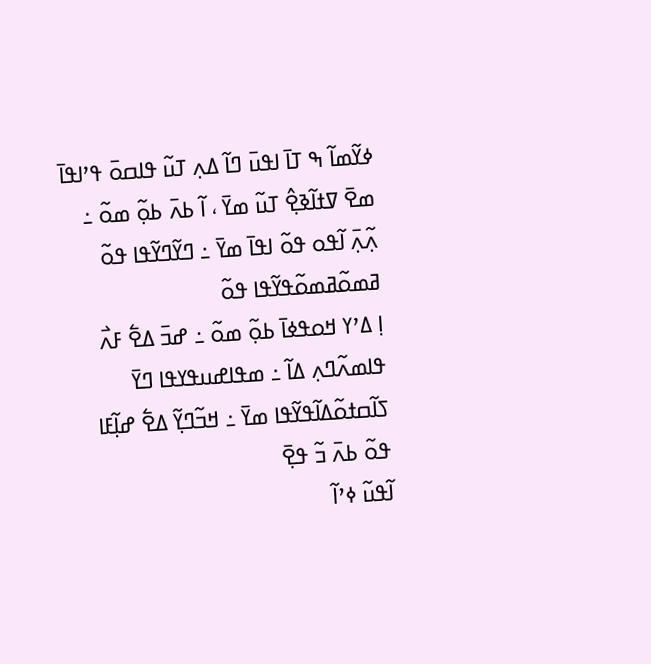ߦߌ߬ߘߊ߬ ߒ ߠߊ߫ ߊߟߎ߫ ߣߊ߬ ߡߍ߲ ߠߎ߬ ߟߊߛߋ߫ ߟߴߊߟߊ߫ ߘߐ߫ ߜߙߊ߬ߢߐ߲߮ ߠߎ߬ ߘߌ߫ ، ߊ߬ ߕߍ߫ ߕߋ߲߬ ߘߋ߬ ߸ ߍ߲߬ߍ߲߫ ߊ߬ߟߋ ߟߋ߬ ߊߟߊ߫ ߘߌ߫ ߸ ߣߌ߬ߣߌ߬ߟߊ ߟߋ߬ ߥߘߋ߬ߥߘߋ߬ߟߌ߬ߟߊ ߟߋ߬
ߊ߲ ߡߴߌ ߞߋߟߦߊ߫ ߕߋ߲߬ ߘߋ߬ ߸ ߝߏ߫ ߡߐ߱ ߓߍ߯ ߟߊߘߍ߬ߣߍ߲ ߡߊ߬ ߸ ߘߟߊߝߎߟߌߟߊ ߣߌ߫ ߖߊ߬ߛߙߋ߬ߡߊ߬ߟߌ߬ߟߊ ߘߌ߫ ߸ ߞߏ߬ߣߌ߲߬ ߡߐ߱ ߝߊ߲߬ߓߊ ߟߋ߬ ߕߍ߫ ߏ߬ ߟߐ߲߫
ߊ߬ߟߎ߬ ߦߴߊ߬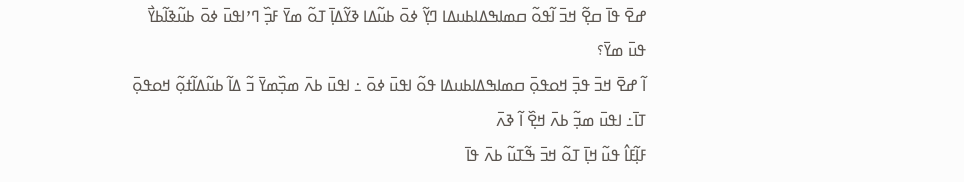ߝߐ߫ ߟߊ߫ ߛߐ߲߬ ߞߏ߫ ߊ߬ߟߋ߬ ߛߘߊߒߡߊߕߎߡߊ ߣߌ߲߬ ߦߋ߫ ߕߎ߬ߡߊ ߢߌ߬ߡߊ߲߫ ߠߋ߬ ߘߌ߫ ߓߏ߲߰ ߣߴߊߟߎ߫ ߦߋ߫ ߕߎ߬ߢߊ߬ߕߌ߯ ߟߎ߫ ߘߌ߫؟
ߊ߬ ߝߐ߫ ߞߏ߫ ߟߏ߲߫ ߞߋߟߋ߲߫ ߛߘߊߒߡߊߕߎߡߊ ߟߋ߬ ߊߟߎ߫ ߦߋ߫ ߸ ߊߟߎ߫ ߕߍ߫ ߘߏ߲߰ߘߌ߫ ߏ߬ ߡߊ߬ ߕߎ߬ߡߊ߬ߙߋ߲߬ ߞߋߟߋ߲߫ ߠߊ߫߸ ߊߟߎ߫ ߘߏ߲߬ ߕߍ߫ ߞߐ߲߰ ߊ߬ ߢߍ߫
ߓߊ߲߬ߓߊ߮ ߟߎ߬ ߞߊ߲߫ ߠߋ߬ ߞߏ߫ ߒ߬ߠߎ߬ ߕߍ߫ ߟߊ߫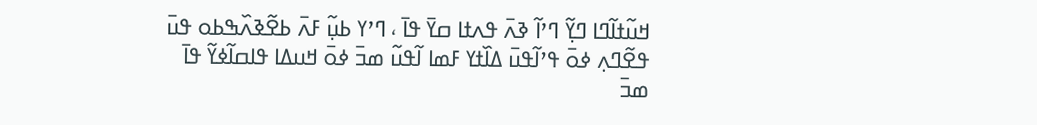ߞߎ߬ߙߊ߬ߣߊ ߣߌ߲߬ ߣߴߊ߬ ߢߍ߫ ߟߍߙߊ ߛߌ߫ ߟߊ߫ ، ߣߴߌ ߕߎ߲߬ ߓߍ߫ ߕߐ߬ߢߍ߰ߒߕߋ ߟߎ߫ ߟߐ߬ߣߍ߲ ߦߋ߫ ߟߴߊ߬ߟߎ߫ ߡߊ߰ߙߌ ߓߘߊ ߊ߬ߟߎ߬ ߘߏ߫ ߦߋ߫ ߞߎߡߊ ߟߊߛߊ߬ߦߌ߬ ߟߊ߫ ߘߏ߫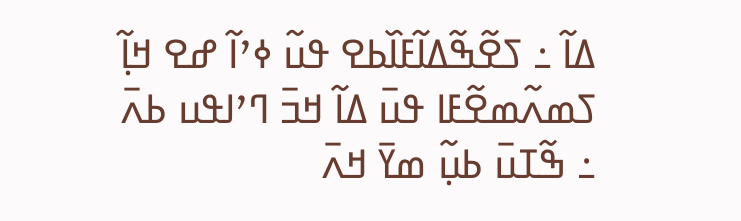ߡߊ߬ ߸ ߖߐ߬ߒ߬ߡߊ߬ߓߊ߰ߕߐ ߟߎ߬ ߦߴߊ߬ ߝߐ ߞߊ߲߬ ߖߘߍ߬ߘߐ߬ߓߊ ߟߎ߫ ߡߊ߬ ߞߏ߫ ߣߴߊߟߎ ߕߍ߫ ߸ ߒ߬ߠߎ߫ ߕߎ߲߬ ߘߌ߫ ߞߍ߫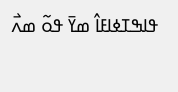ߟߊߒߠߦߊߓߊ߮ ߘߌ߫ ߟߋ߬ ߘߍ߯